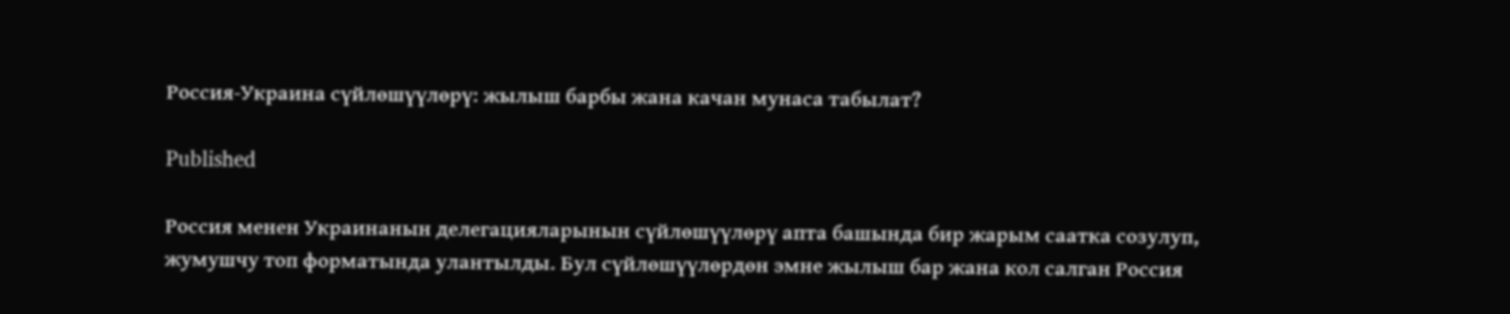Россия-Украина сүйлөшүүлөрү: жылыш барбы жана качан мунаса табылат?

Published

Россия менен Украинанын делегацияларынын сүйлөшүүлөрү апта башында бир жарым саатка созулуп, жумушчу топ форматында улантылды. Бул сүйлөшүүлөрдөн эмне жылыш бар жана кол салган Россия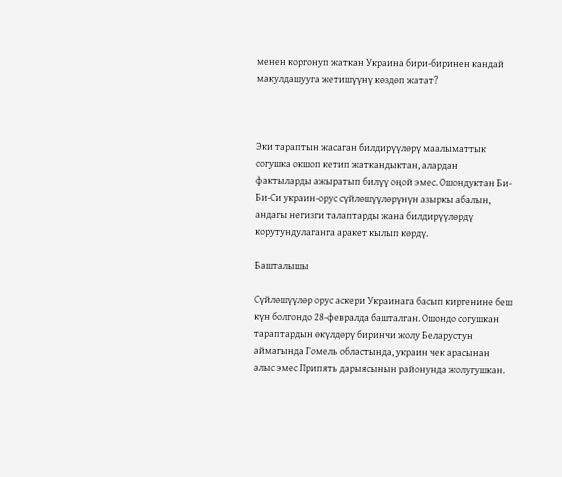менен коргонуп жаткан Украина бири-биринен кандай макулдашууга жетишүүнү көздөп жатат?



Эки тараптын жасаган билдирүүлөрү маалыматтык согушка окшоп кетип жаткандыктан, алардан фактыларды ажыратып билүү оңой эмес. Ошондуктан Би-Би-Си украин-орус сүйлөшүүлөрүнүн азыркы абалын, андагы негизги талаптарды жана билдирүүлөрдү корутундулаганга аракет кылып көрдү.

Башталышы

Сүйлөшүүлөр орус аскери Украинага басып киргенине беш күн болгондо 28-февралда башталган. Ошондо согушкан тараптардын өкүлдөрү биринчи жолу Беларустун аймагында Гомель областында, украин чек арасынан алыс эмес Припять дарыясынын районунда жолугушкан.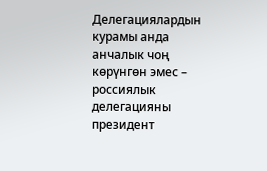Делегациялардын курамы анда анчалык чоң көрүнгөн эмес – россиялык делегацияны президент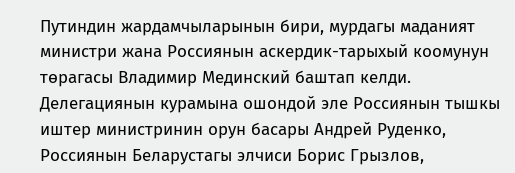Путиндин жардамчыларынын бири, мурдагы маданият министри жана Россиянын аскердик-тарыхый коомунун төрагасы Владимир Мединский баштап келди. Делегациянын курамына ошондой эле Россиянын тышкы иштер министринин орун басары Андрей Руденко, Россиянын Беларустагы элчиси Борис Грызлов,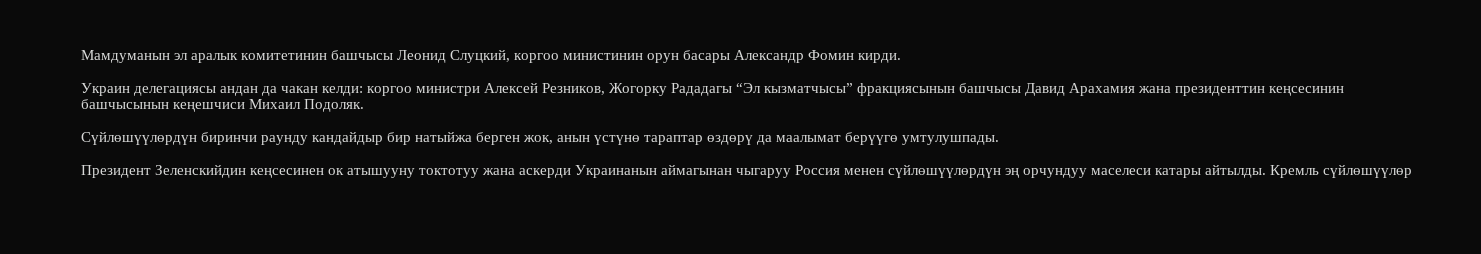Мамдуманын эл аралык комитетинин башчысы Леонид Слуцкий, коргоо министинин орун басары Александр Фомин кирди.

Украин делегациясы андан да чакан келди: коргоо министри Алексей Резников, Жогорку Рададагы “Эл кызматчысы” фракциясынын башчысы Давид Арахамия жана президенттин кеңсесинин башчысынын кеңешчиси Михаил Подоляк.

Сүйлөшүүлөрдүн биринчи раунду кандайдыр бир натыйжа берген жок, анын үстүнө тараптар өздөрү да маалымат берүүгө умтулушпады.

Президент Зеленскийдин кеңсесинен ок атышууну токтотуу жана аскерди Украинанын аймагынан чыгаруу Россия менен сүйлөшүүлөрдүн эң орчундуу маселеси катары айтылды. Кремль сүйлөшүүлөр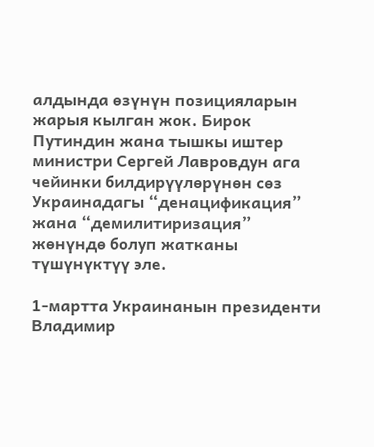алдында өзүнүн позицияларын жарыя кылган жок. Бирок Путиндин жана тышкы иштер министри Сергей Лавровдун ага чейинки билдирүүлөрүнөн сөз Украинадагы “денацификация” жана “демилитиризация” жөнүндө болуп жатканы түшүнүктүү эле.

1-мартта Украинанын президенти Владимир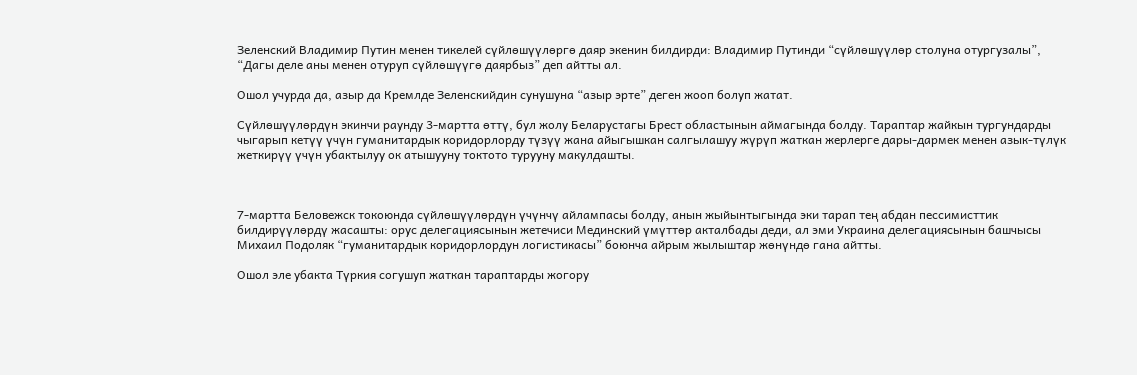Зеленский Владимир Путин менен тикелей сүйлөшүүлөргө даяр экенин билдирди: Владимир Путинди “сүйлөшүүлөр столуна отургузалы”, “Дагы деле аны менен отуруп сүйлөшүүгө даярбыз” деп айтты ал.

Ошол учурда да, азыр да Кремлде Зеленскийдин сунушуна “азыр эрте” деген жооп болуп жатат.

Сүйлөшүүлөрдүн экинчи раунду 3-мартта өттү, бул жолу Беларустагы Брест областынын аймагында болду. Тараптар жайкын тургундарды чыгарып кетүү үчүн гуманитардык коридорлорду түзүү жана айыгышкан салгылашуу жүрүп жаткан жерлерге дары-дармек менен азык-түлүк жеткирүү үчүн убактылуу ок атышууну токтото турууну макулдашты.



7-мартта Беловежск токоюнда сүйлөшүүлөрдүн үчүнчү айлампасы болду, анын жыйынтыгында эки тарап тең абдан пессимисттик билдирүүлөрдү жасашты: орус делегациясынын жетечиси Мединский үмүттөр акталбады деди, ал эми Украина делегациясынын башчысы Михаил Подоляк “гуманитардык коридорлордун логистикасы” боюнча айрым жылыштар жөнүндө гана айтты.

Ошол эле убакта Түркия согушуп жаткан тараптарды жогору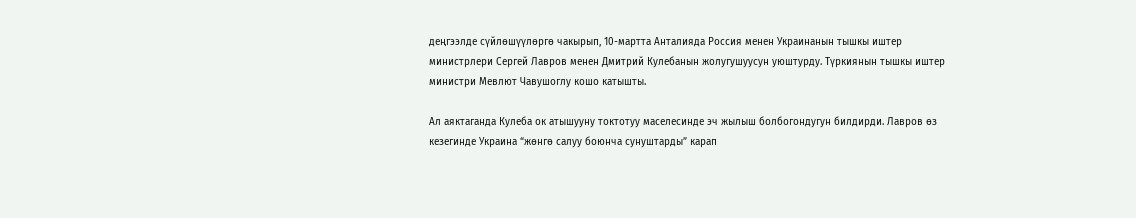деңгээлде сүйлөшүүлөргө чакырып, 10-мартта Анталияда Россия менен Украинанын тышкы иштер министрлери Сергей Лавров менен Дмитрий Кулебанын жолугушуусун уюштурду. Түркиянын тышкы иштер министри Мевлют Чавушоглу кошо катышты.

Ал аяктаганда Кулеба ок атышууну токтотуу маселесинде эч жылыш болбогондугун билдирди. Лавров өз кезегинде Украина “жөнгө салуу боюнча сунуштарды” карап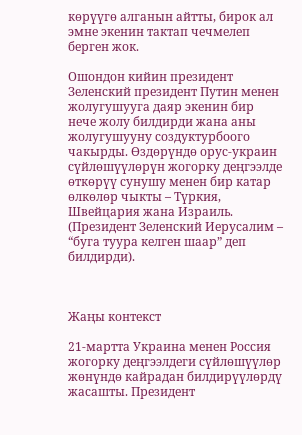көрүүгө алганын айтты, бирок ал эмне экенин тактап чечмелеп берген жок.

Ошондон кийин президент Зеленский президент Путин менен жолугушууга даяр экенин бир нече жолу билдирди жана аны жолугушууну создуктурбоого чакырды. Өздөрүндө орус-украин сүйлөшүүлөрүн жогорку деңгээлде өткөрүү сунушу менен бир катар өлкөлөр чыкты – Түркия, Швейцария жана Израиль. (Президент Зеленский Иерусалим – “буга туура келген шаар” деп билдирди).



Жаңы контекст

21-мартта Украина менен Россия жогорку деңгээлдеги сүйлөшүүлөр жөнүндө кайрадан билдирүүлөрдү жасашты. Президент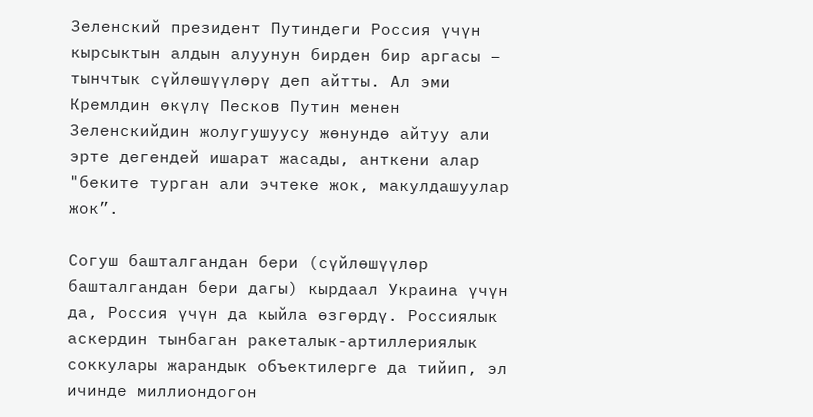Зеленский президент Путиндеги Россия үчүн кырсыктын алдын алуунун бирден бир аргасы – тынчтык сүйлөшүүлөрү деп айтты. Ал эми Кремлдин өкүлү Песков Путин менен Зеленскийдин жолугушуусу жөнундө айтуу али эрте дегендей ишарат жасады, анткени алар "беките турган али эчтеке жок, макулдашуулар жок”.

Согуш башталгандан бери (сүйлөшүүлөр башталгандан бери дагы) кырдаал Украина үчүн да, Россия үчүн да кыйла өзгөрдү. Россиялык аскердин тынбаган ракеталык-артиллериялык соккулары жарандык объектилерге да тийип, эл ичинде миллиондогон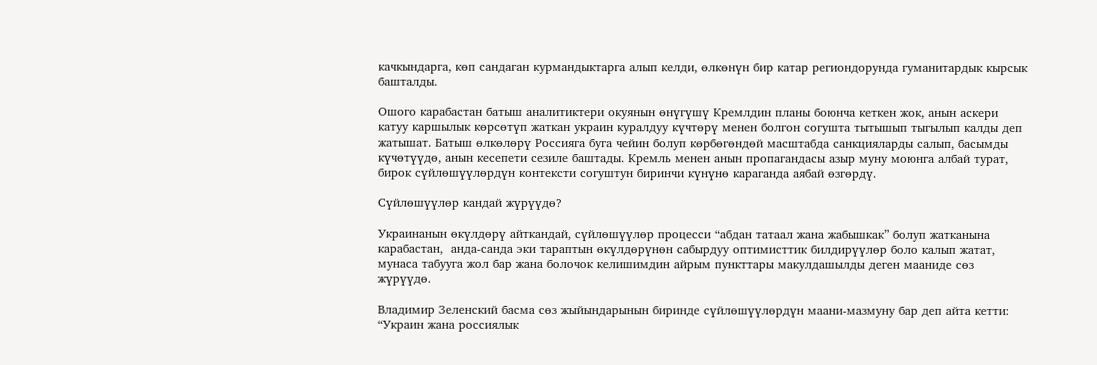качкындарга, көп сандаган курмандыктарга алып келди, өлкөнүн бир катар региондорунда гуманитардык кырсык башталды.

Ошого карабастан батыш аналитиктери окуянын өнүгүшү Кремлдин планы боюнча кеткен жок, анын аскери катуу каршылык көрсөтүп жаткан украин куралдуу күчтөрү менен болгон согушта тытышып тыгылып калды деп жатышат. Батыш өлкөлөрү Россияга буга чейин болуп көрбөгөндөй масштабда санкцияларды салып, басымды күчөтүүдө, анын кесепети сезиле баштады. Кремль менен анын пропагандасы азыр муну моюнга албай турат, бирок сүйлөшүүлөрдүн контексти согуштун биринчи күнүнө караганда аябай өзгөрдү.

Сүйлөшүүлөр кандай жүрүүдө?

Украинанын өкүлдөрү айткандай, сүйлөшүүлөр процесси “абдан татаал жана жабышкак” болуп жатканына карабастан,  анда-санда эки тараптын өкүлдөрүнөн сабырдуу оптимисттик билдирүүлөр боло калып жатат, мунаса табууга жол бар жана болочок келишимдин айрым пункттары макулдашылды деген мааниде сөз жүрүүдө.

Владимир Зеленский басма сөз жыйындарынын биринде сүйлөшүүлөрдүн маани-мазмуну бар деп айта кетти: “Украин жана россиялык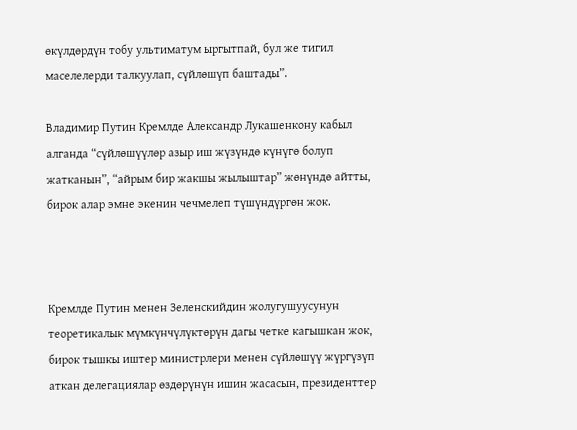өкүлдөрдүн тобу ультиматум ыргытпай, бул же тигил маселелерди талкуулап, сүйлөшүп баштады”.

Владимир Путин Кремлде Александр Лукашенкону кабыл алганда “сүйлөшүүлөр азыр иш жүзүндө күнүгө болуп жатканын”, “айрым бир жакшы жылыштар” жөнүндө айтты, бирок алар эмне экенин чечмелеп түшүндүргөн жок.



Кремлде Путин менен Зеленскийдин жолугушуусунун теоретикалык мүмкүнчүлүктөрүн дагы четке кагышкан жок, бирок тышкы иштер министрлери менен сүйлөшүү жүргүзүп аткан делегациялар өздөрүнүн ишин жасасын, президенттер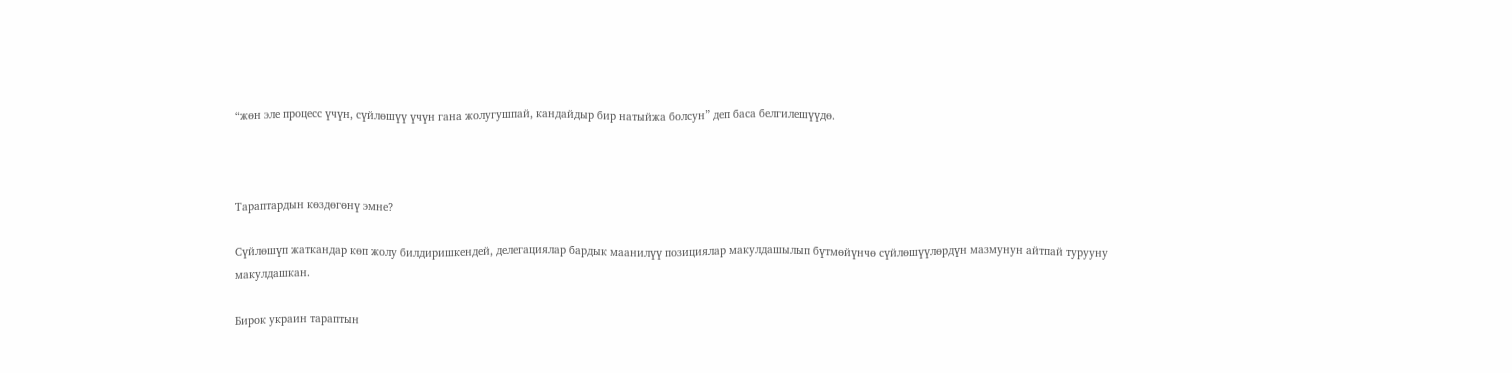“жөн эле процесс үчүн, сүйлөшүү үчүн гана жолугушпай, кандайдыр бир натыйжа болсун” деп баса белгилешүүдө.



Тараптардын көздөгөнү эмне?

Сүйлөшүп жаткандар көп жолу билдиришкендей, делегациялар бардык маанилүү позициялар макулдашылып бүтмөйүнчө сүйлөшүүлөрдүн мазмунун айтпай турууну макулдашкан.

Бирок украин тараптын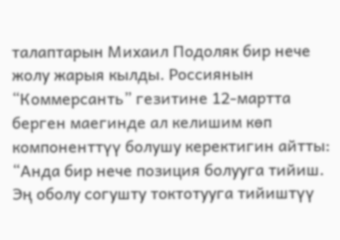талаптарын Михаил Подоляк бир нече жолу жарыя кылды. Россиянын “Коммерсанть” гезитине 12-мартта берген маегинде ал келишим көп компоненттүү болушу керектигин айтты: “Анда бир нече позиция болууга тийиш. Эң оболу согушту токтотууга тийиштүү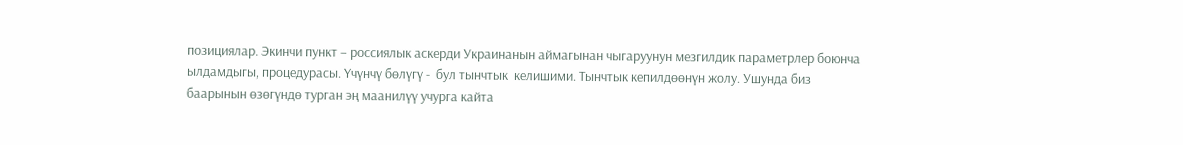позициялар. Экинчи пункт – россиялык аскерди Украинанын аймагынан чыгаруунун мезгилдик параметрлер боюнча ылдамдыгы, процедурасы. Үчүнчү бөлүгү -  бул тынчтык  келишими. Тынчтык кепилдөөнүн жолу. Ушунда биз баарынын өзөгүндө турган эң маанилүү учурга кайта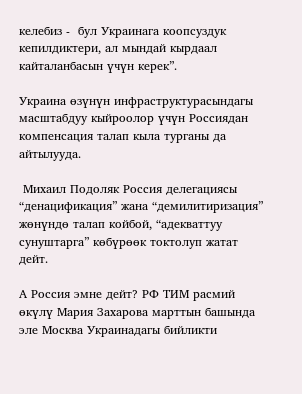келебиз -  бул Украинага коопсуздук кепилдиктери, ал мындай кырдаал кайталанбасын үчүн керек”.

Украина өзүнүн инфраструктурасындагы масштабдуу кыйроолор үчүн Россиядан компенсация талап кыла турганы да айтылууда.

 Михаил Подоляк Россия делегациясы “денацификация” жана “демилитиризация” жөнүндө талап койбой, “адекваттуу сунуштарга” көбүрөөк токтолуп жатат дейт.

А Россия эмне дейт? РФ ТИМ расмий өкүлү Мария Захарова марттын башында эле Москва Украинадагы бийликти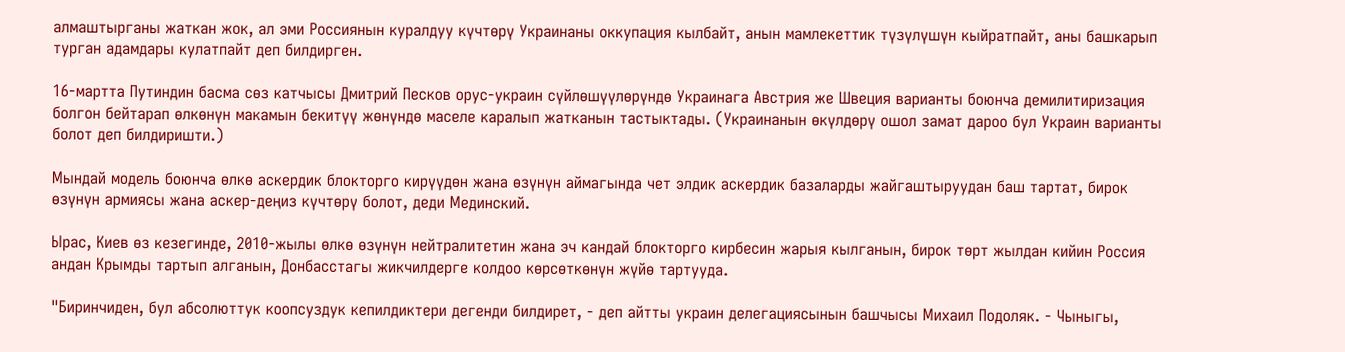алмаштырганы жаткан жок, ал эми Россиянын куралдуу күчтөрү Украинаны оккупация кылбайт, анын мамлекеттик түзүлүшүн кыйратпайт, аны башкарып турган адамдары кулатпайт деп билдирген.

16-мартта Путиндин басма сөз катчысы Дмитрий Песков орус-украин сүйлөшүүлөрүндө Украинага Австрия же Швеция варианты боюнча демилитиризация болгон бейтарап өлкөнүн макамын бекитүү жөнүндө маселе каралып жатканын тастыктады. (Украинанын өкүлдөрү ошол замат дароо бул Украин варианты болот деп билдиришти.)

Мындай модель боюнча өлкө аскердик блокторго кирүүдөн жана өзүнүн аймагында чет элдик аскердик базаларды жайгаштыруудан баш тартат, бирок өзүнүн армиясы жана аскер-деңиз күчтөрү болот, деди Мединский.

Ырас, Киев өз кезегинде, 2010-жылы өлкө өзүнүн нейтралитетин жана эч кандай блокторго кирбесин жарыя кылганын, бирок төрт жылдан кийин Россия андан Крымды тартып алганын, Донбасстагы жикчилдерге колдоо көрсөткөнүн жүйө тартууда.

"Биринчиден, бул абсолюттук коопсуздук кепилдиктери дегенди билдирет, - деп айтты украин делегациясынын башчысы Михаил Подоляк. - Чыныгы,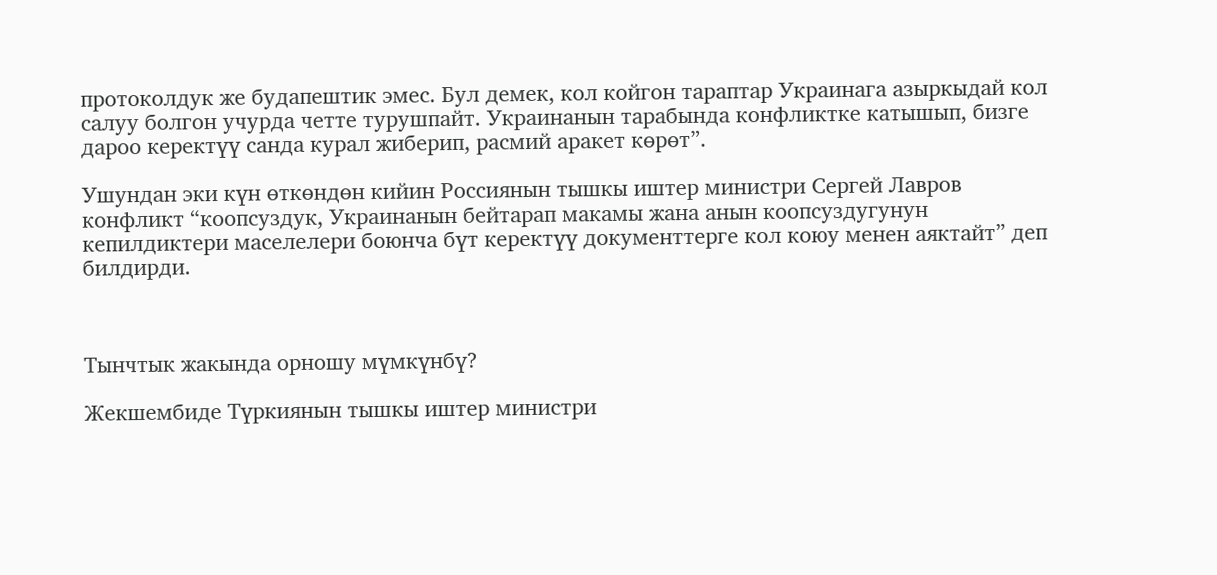протоколдук же будапештик эмес. Бул демек, кол койгон тараптар Украинага азыркыдай кол салуу болгон учурда четте турушпайт. Украинанын тарабында конфликтке катышып, бизге дароо керектүү санда курал жиберип, расмий аракет көрөт”.

Ушундан эки күн өткөндөн кийин Россиянын тышкы иштер министри Сергей Лавров конфликт “коопсуздук, Украинанын бейтарап макамы жана анын коопсуздугунун кепилдиктери маселелери боюнча бүт керектүү документтерге кол коюу менен аяктайт” деп билдирди.



Тынчтык жакында орношу мүмкүнбү?

Жекшембиде Түркиянын тышкы иштер министри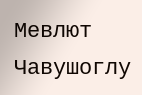Мевлют Чавушоглу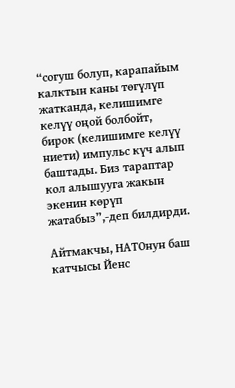“согуш болуп, карапайым калктын каны төгүлүп жатканда, келишимге келүү оңой болбойт, бирок (келишимге келүү ниети) импульс күч алып баштады. Биз тараптар кол алышууга жакын экенин көрүп жатабыз”,-деп билдирди.

Айтмакчы, НАТОнун баш катчысы Йенс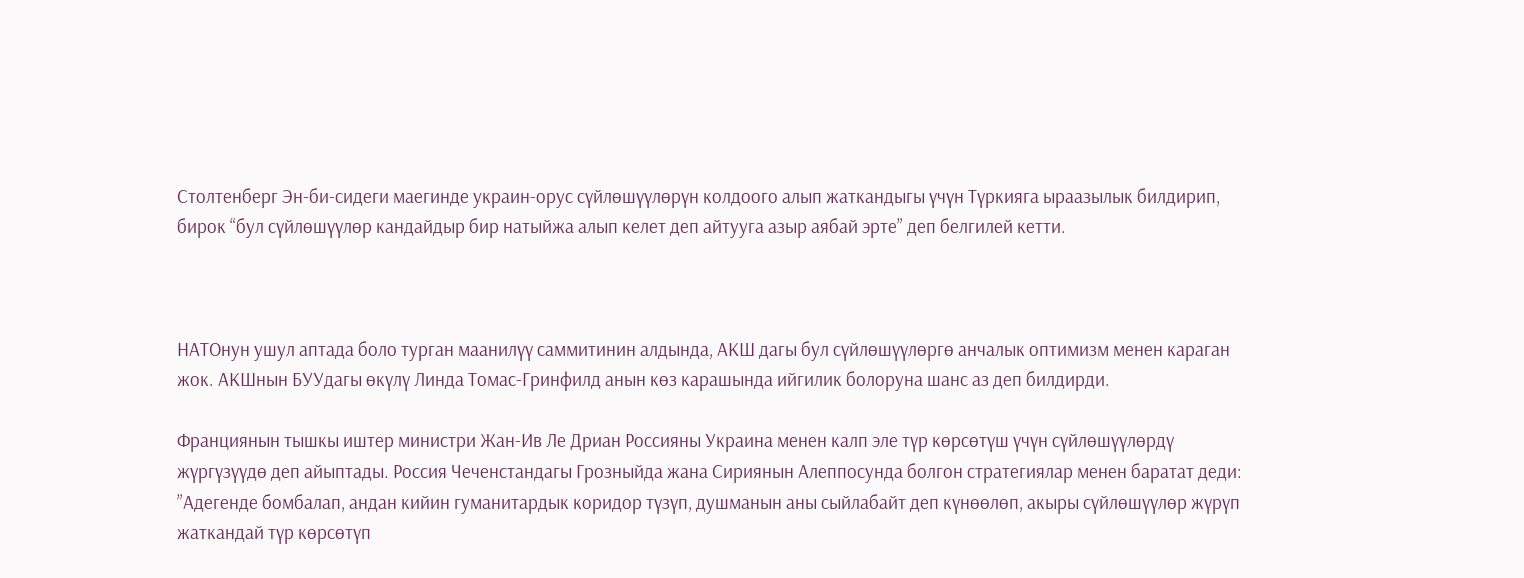Столтенберг Эн-би-сидеги маегинде украин-орус сүйлөшүүлөрүн колдоого алып жаткандыгы үчүн Түркияга ыраазылык билдирип, бирок “бул сүйлөшүүлөр кандайдыр бир натыйжа алып келет деп айтууга азыр аябай эрте” деп белгилей кетти.



НАТОнун ушул аптада боло турган маанилүү саммитинин алдында, АКШ дагы бул сүйлөшүүлөргө анчалык оптимизм менен караган жок. АКШнын БУУдагы өкүлү Линда Томас-Гринфилд анын көз карашында ийгилик болоруна шанс аз деп билдирди.

Франциянын тышкы иштер министри Жан-Ив Ле Дриан Россияны Украина менен калп эле түр көрсөтүш үчүн сүйлөшүүлөрдү жүргүзүүдө деп айыптады. Россия Чеченстандагы Грозныйда жана Сириянын Алеппосунда болгон стратегиялар менен баратат деди: ”Адегенде бомбалап, андан кийин гуманитардык коридор түзүп, душманын аны сыйлабайт деп күнөөлөп, акыры сүйлөшүүлөр жүрүп жаткандай түр көрсөтүп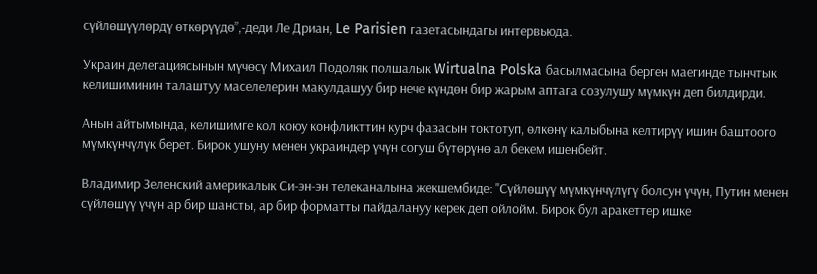сүйлөшүүлөрдү өткөрүүдө”,-деди Ле Дриан, Le Parisien газетасындагы интервьюда.

Украин делегациясынын мүчөсү Михаил Подоляк полшалык Wirtualna Polska басылмасына берген маегинде тынчтык келишиминин талаштуу маселелерин макулдашуу бир нече күндөн бир жарым аптага созулушу мүмкүн деп билдирди.

Анын айтымында, келишимге кол коюу конфликттин курч фазасын токтотуп, өлкөнү калыбына келтирүү ишин баштоого мүмкүнчүлүк берет. Бирок ушуну менен украиндер үчүн согуш бүтөрүнө ал бекем ишенбейт.

Владимир Зеленский америкалык Си-эн-эн телеканалына жекшембиде: "Сүйлөшүү мүмкүнчүлүгү болсун үчүн, Путин менен сүйлөшүү үчүн ар бир шансты, ар бир форматты пайдалануу керек деп ойлойм. Бирок бул аракеттер ишке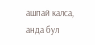ашпай калса, анда бул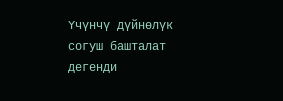Үчүнчү дүйнөлүк согуш башталат дегенди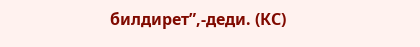билдирет”,-деди. (КС)